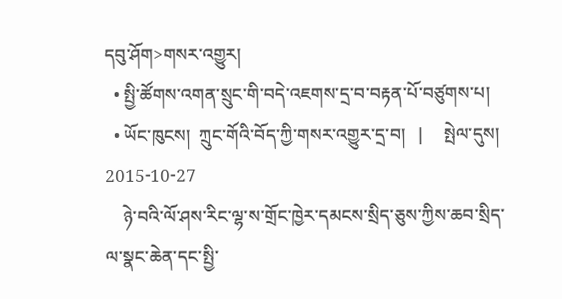དབུ་ཤོག>གསར་འགྱུར།
  • སྤྱི་ཚོགས་འགན་སྲུང་གི་བདེ་འཇགས་དྲ་བ་བརྟན་པོ་བཙུགས་པ།
  • ཡོང་ཁུངས།  ཀྲུང་གོའི་བོད་ཀྱི་གསར་འགྱུར་དྲ་བ།   |     སྤེལ་དུས།  2015-10-27
    ཉེ་བའི་ལོ་ཤས་རིང་ལྷ་ས་གྲོང་ཁྱེར་དམངས་སྲིད་ཅུས་ཀྱིས་ཆབ་སྲིད་ལ་སྣང་ཆེན་དང་སྤྱི་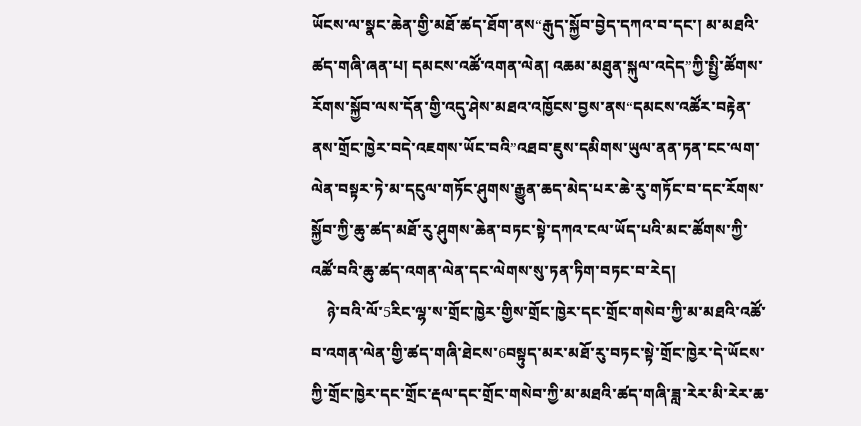ཡོངས་ལ་སྣང་ཆེན་གྱི་མཐོ་ཚད་ཐོག་ནས“རྒུད་སྐྱོབ་བྱེད་དཀའ་བ་དང་། མ་མཐའི་ཚད་གཞི་ཞན་པ། དམངས་འཚོ་འགན་ལེན། འཆམ་མཐུན་སྐུལ་འདེད”ཀྱི་སྤྱི་ཚོགས་རོགས་སྐྱོབ་ལས་དོན་གྱི་འདུ་ཤེས་མཐའ་འཁྱོངས་བྱས་ནས“དམངས་འཚོར་བརྟེན་ནས་གྲོང་ཁྱེར་བདེ་འཇགས་ཡོང་བའི”འཐབ་ཇུས་དམིགས་ཡུལ་ནན་ཏན་ངང་ལག་ལེན་བསྟར་ཏེ་མ་དངུལ་གཏོང་ཤུགས་རྒྱུན་ཆད་མེད་པར་ཆེ་རུ་གཏོང་བ་དང་རོགས་སྐྱོབ་ཀྱི་ཆུ་ཚད་མཐོ་རུ་ཤུགས་ཆེན་བཏང་སྟེ་དཀའ་ངལ་ཡོད་པའི་མང་ཚོགས་ཀྱི་འཚོ་བའི་ཆུ་ཚད་འགན་ལེན་དང་ལེགས་སུ་ཏན་ཏིག་བཏང་བ་རེད།
    ཉེ་བའི་ལོ་5རིང་ལྷ་ས་གྲོང་ཁྱེར་གྱིས་གྲོང་ཁྱེར་དང་གྲོང་གསེབ་ཀྱི་མ་མཐའི་འཚོ་བ་འགན་ལེན་གྱི་ཚད་གཞི་ཐེངས་6བསྟུད་མར་མཐོ་རུ་བཏང་སྟེ་གྲོང་ཁྱེར་དེ་ཡོངས་ཀྱི་གྲོང་ཁྱེར་དང་གྲོང་རྡལ་དང་གྲོང་གསེབ་ཀྱི་མ་མཐའི་ཚད་གཞི་ཟླ་རེར་མི་རེར་ཆ་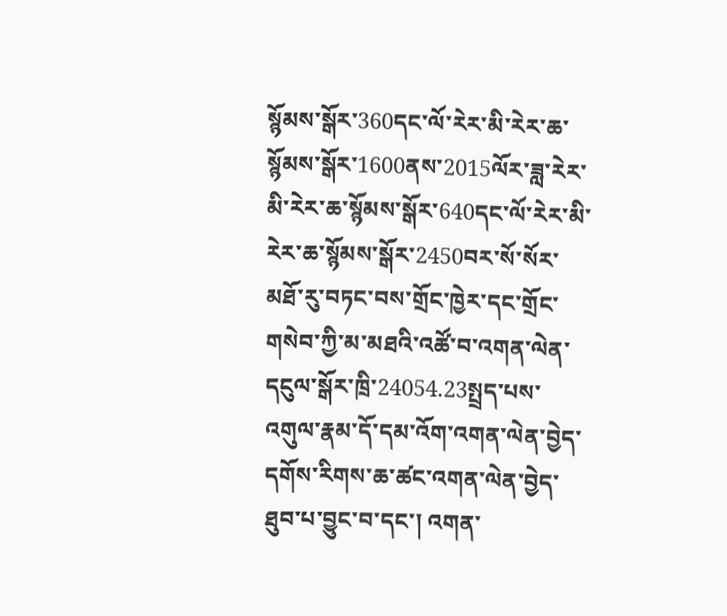སྙོམས་སྒོར་360དང་ལོ་རེར་མི་རེར་ཆ་སྙོམས་སྒོར་1600ནས་2015ལོར་ཟླ་རེར་མི་རེར་ཆ་སྙོམས་སྒོར་640དང་ལོ་རེར་མི་རེར་ཆ་སྙོམས་སྒོར་2450བར་སོ་སོར་མཐོ་རུ་བཏང་བས་གྲོང་ཁྱེར་དང་གྲོང་གསེབ་ཀྱི་མ་མཐའི་འཚོ་བ་འགན་ལེན་དངུལ་སྒོར་ཁྲི་24054.23སྤྲད་པས་འགུལ་རྣམ་དོ་དམ་འོག་འགན་ལེན་བྱེད་དགོས་རིགས་ཆ་ཚང་འགན་ལེན་བྱེད་ཐུབ་པ་བྱུང་བ་དང་། འགན་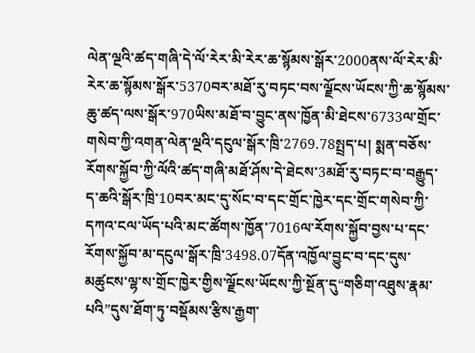ལེན་ལྔའི་ཚད་གཞི་དེ་ལོ་རེར་མི་རེར་ཆ་སྙོམས་སྒོར་2000ནས་ལོ་རེར་མི་རེར་ཆ་སྙོམས་སྒོར་5370བར་མཐོ་རུ་བཏང་བས་ལྗོངས་ཡོངས་ཀྱི་ཆ་སྙོམས་ཆུ་ཚད་ལས་སྒོར་970ཡིས་མཐོ་བ་བྱུང་ནས་ཁྱོན་མི་ཐེངས་6733ལ་གྲོང་གསེབ་ཀྱི་འགན་ལེན་ལྔའི་དངུལ་སྒོར་ཁྲི་2769.78སྤྲད་པ། སྨན་བཅོས་རོགས་སྐྱོབ་ཀྱི་ལོའི་ཚད་གཞི་མཐོ་ཤོས་དེ་ཐེངས་3མཐོ་རུ་བཏང་བ་བརྒྱུད་ད་ཆའི་སྒོར་ཁྲི་10བར་མང་དུ་སོང་བ་དང་གྲོང་ཁྱེར་དང་གྲོང་གསེབ་ཀྱི་དཀའ་ངལ་ཡོད་པའི་མང་ཚོགས་ཁྱོན་7016ལ་རོགས་སྐྱོབ་བྱས་པ་དང་རོགས་སྐྱོབ་མ་དངུལ་སྒོར་ཁྲི་3498.07དོན་འཁྱོལ་བྱུང་བ་དང་དུས་མཚུངས་ལྷ་ས་གྲོང་ཁྱེར་གྱིས་ལྗོངས་ཡོངས་ཀྱི་སྔོན་དུ“གཅིག་འཐུས་རྣམ་པའི”དུས་ཐོག་ཏུ་བསྡོམས་རྩིས་རྒྱག་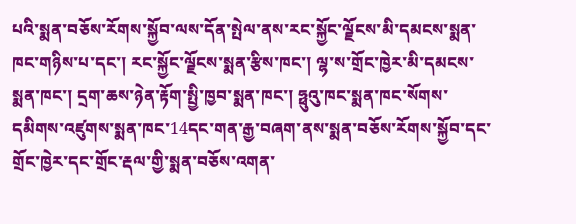པའི་སྨན་བཅོས་རོགས་སྐྱོབ་ལས་དོན་སྤེལ་ནས་རང་སྐྱོང་ལྗོངས་མི་དམངས་སྨན་ཁང་གཉིས་པ་དང་། རང་སྐྱོང་ལྗོངས་སྨན་རྩིས་ཁང་། ལྷ་ས་གྲོང་ཁྱེར་མི་དམངས་སྨན་ཁང་། དྲག་ཆས་ཉེན་རྟོག་སྤྱི་ཁྱབ་སྨན་ཁང་། ཧྥུའུ་ཁང་སྨན་ཁང་སོགས་དམིགས་འཛུགས་སྨན་ཁང་14དང་གན་རྒྱ་བཞག་ནས་སྨན་བཅོས་རོགས་སྐྱོབ་དང་གྲོང་ཁྱེར་དང་གྲོང་རྡལ་གྱི་སྨན་བཅོས་འགན་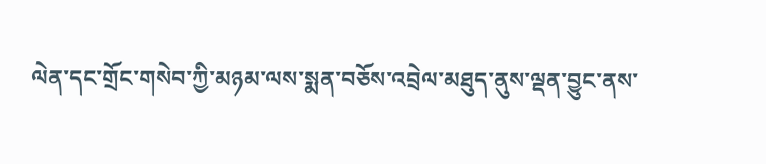ལེན་དང་གྲོང་གསེབ་ཀྱི་མཉམ་ལས་སྨན་བཅོས་འབྲེལ་མཐུད་ནུས་ལྡན་བྱུང་ནས་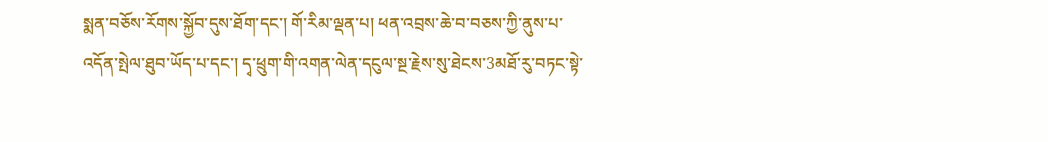སྨན་བཅོས་རོགས་སྐྱོབ་དུས་ཐོག་དང་། གོ་རིམ་ལྡན་པ། ཕན་འབྲས་ཆེ་བ་བཅས་ཀྱི་ནུས་པ་འདོན་སྤེལ་ཐུབ་ཡོད་པ་དང་། དྭ་ཕྲུག་གི་འགན་ལེན་དངུལ་སྔ་རྗེས་སུ་ཐེངས་3མཐོ་རུ་བཏང་སྟེ་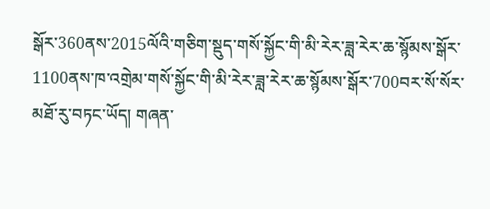སྒོར་360ནས་2015ལོའི་གཅིག་སྡུད་གསོ་སྐྱོང་གི་མི་རེར་ཟླ་རེར་ཆ་སྙོམས་སྒོར་1100ནས་ཁ་འགྲེམ་གསོ་སྐྱོང་གི་མི་རེར་ཟླ་རེར་ཆ་སྙོམས་སྒོར་700བར་སོ་སོར་མཐོ་རུ་བཏང་ཡོད། གཞན་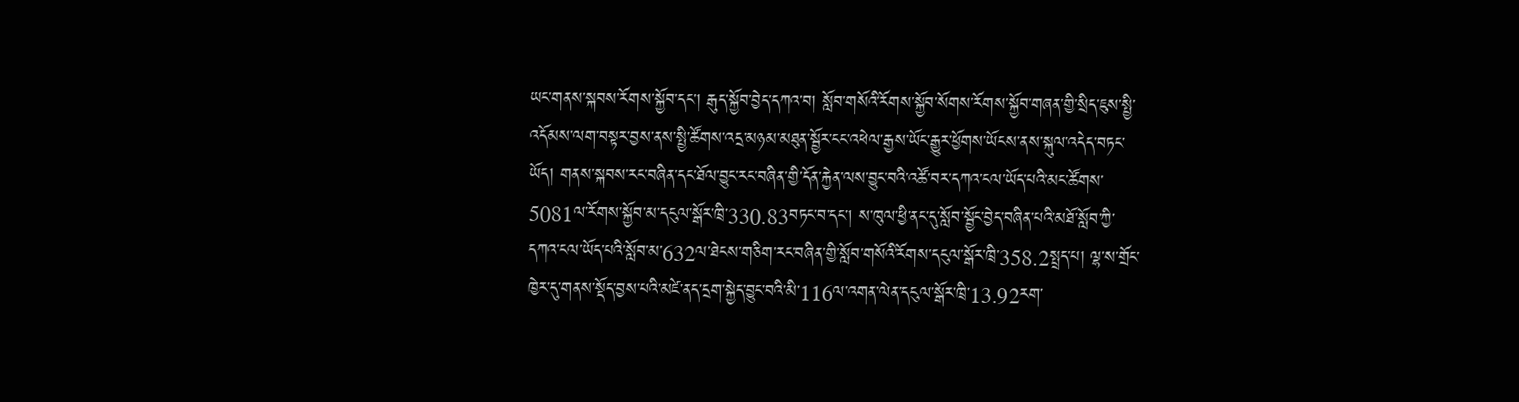ཡང་གནས་སྐབས་རོགས་སྐྱོབ་དང་། རྒུད་སྐྱོབ་བྱེད་དཀའ་བ། སློབ་གསོའི་རོགས་སྐྱོབ་སོགས་རོགས་སྐྱོབ་གཞན་གྱི་སྲིད་ཇུས་སྤྱི་འདོམས་ལག་བསྟར་བྱས་ནས་སྤྱི་ཚོགས་འདྲ་མཉམ་མཐུན་སྦྱོར་ངང་འཕེལ་རྒྱས་ཡོང་རྒྱུར་ཕྱོགས་ཡོངས་ནས་སྐུལ་འདེད་བཏང་ཡོད། གནས་སྐབས་རང་བཞིན་དང་ཐོལ་བྱུང་རང་བཞིན་གྱི་དོན་རྐྱེན་ལས་བྱུང་བའི་འཚོ་བར་དཀའ་ངལ་ཡོད་པའི་མང་ཚོགས་5081ལ་རོགས་སྐྱོབ་མ་དངུལ་སྒོར་ཁྲི་330.83བཏང་བ་དང་། ས་ཁུལ་ཕྱི་ནང་དུ་སློབ་སྦྱོང་བྱེད་བཞིན་པའི་མཐོ་སློབ་ཀྱི་དཀའ་ངལ་ཡོད་པའི་སློབ་མ་632ལ་ཐེངས་གཅིག་རང་བཞིན་གྱི་སློབ་གསོའི་རོགས་དངུལ་སྒོར་ཁྲི་358.2སྤྲད་པ། ལྷ་ས་གྲོང་ཁྱེར་དུ་གནས་སྡོད་བྱས་པའི་མཛེ་ནད་དྲག་སྐྱེད་བྱུང་བའི་མི་116ལ་འགན་ལེན་དངུལ་སྒོར་ཁྲི་13.92རག་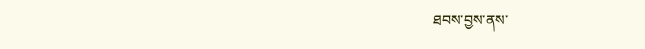ཐབས་བྱས་ནས་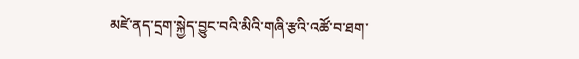མཛེ་ནད་དྲག་སྐྱེད་བྱུང་བའི་མིའི་གཞི་རྩའི་འཚོ་བ་ཐག་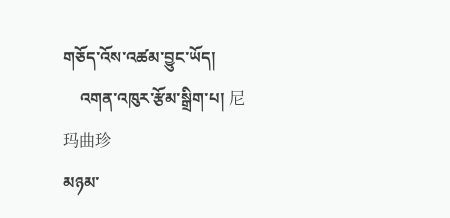གཅོད་འོས་འཚམ་བྱུང་ཡོད།
    འགན་འཁུར་རྩོམ་སྒྲིག་པ། 尼玛曲珍
མཉམ་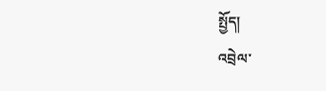སྤྱོད།
འབྲེལ་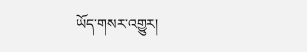ཡོད་གསར་འགྱུར།